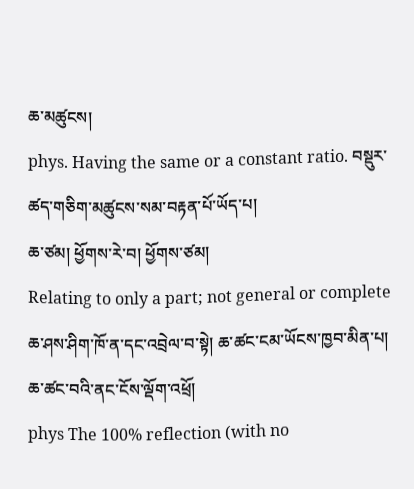ཆ་མཚུངས།
phys. Having the same or a constant ratio. བསྡུར་ཚད་གཅིག་མཚུངས་སམ་བརྟན་པོ་ཡོད་པ།
ཆ་ཙམ། ཕྱོགས་རེ་བ། ཕྱོགས་ཙམ།
Relating to only a part; not general or complete ཆ་ཤས་ཤིག་ཁོ་ན་དང་འབྲེལ་བ་སྟེ། ཆ་ཚང་ངམ་ཡོངས་ཁྱབ་མིན་པ།
ཆ་ཚང་བའི་ནང་ངོས་ལྡོག་འཕྲོ།
phys The 100% reflection (with no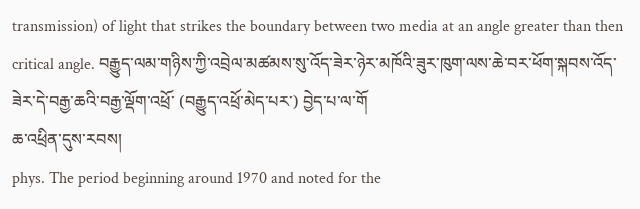transmission) of light that strikes the boundary between two media at an angle greater than then critical angle. བརྒྱུད་ལམ་གཉིས་ཀྱི་འབྲེལ་མཚམས་སུ་འོད་ཟེར་ཉེར་མཁོའི་ཟུར་ཁུག་ལས་ཆེ་བར་ཕོག་སྐབས་འོད་ཟེར་དེ་བརྒྱ་ཆའི་བརྒྱ་ལྡོག་འཕྲོ་ (བརྒྱུད་འཕྲོ་མེད་པར་) བྱེད་པ་ལ་གོ
ཆ་འཕྲིན་དུས་རབས།
phys. The period beginning around 1970 and noted for the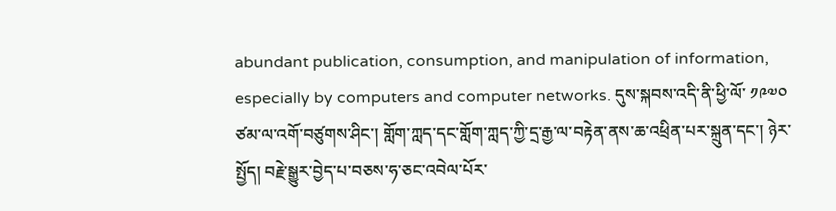abundant publication, consumption, and manipulation of information, especially by computers and computer networks. དུས་སྐབས་འདི་ནི་ཕྱི་ལོ་ ༡༩༧༠ ཙམ་ལ་འགོ་བཙུགས་ཤིང་། གློག་ཀླད་དང་གློག་ཀླད་ཀྱི་དྲ་རྒྱ་ལ་བརྟེན་ནས་ཆ་འཕྲིན་པར་སྐྲུན་དང་། ཉེར་སྤྱོད། བརྗེ་སྒྱུར་བྱེད་པ་བཅས་ཧ་ཅང་འབེལ་པོར་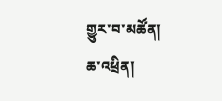གྱུར་བ་མཚོན།
ཆ་འཕྲིན།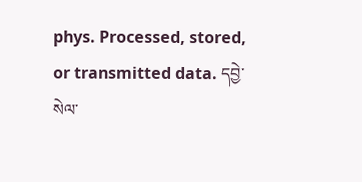phys. Processed, stored, or transmitted data. དབྱེ་སེལ་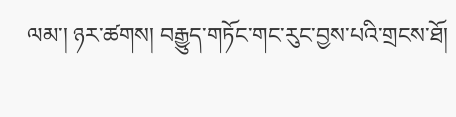ལམ་། ཉར་ཚགས། བརྒྱུད་གཏོང་གང་རུང་བྱས་པའི་གྲངས་ཐོ།